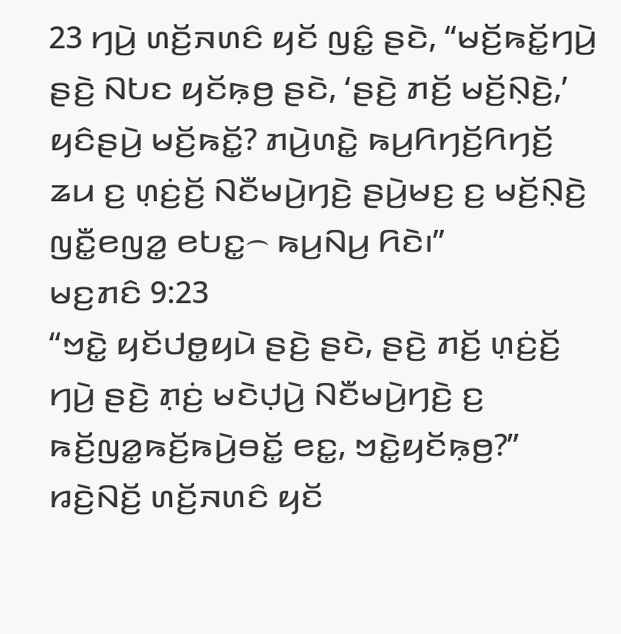23 ꤚꤣꤧ꤬ ꤛꤢꤩ꤬ꤏꤛꤢꤨ ꤟꤢꤩ ꤜꤢꤨ꤭ ꤔꤢꤧ, “ꤗꤢꤩ꤬ꤒꤢꤩ꤭ꤚꤣꤧ꤬ ꤔꤢꤧ꤬ ꤡꤝꤢ ꤟꤢꤩꤒ꤫ꤥ꤬ ꤔꤢꤧ, ‘ꤔꤢꤧ꤬ ꤊꤢꤩ꤬ ꤗꤢꤩ꤬ꤡ꤫ꤢꤧ꤬,’ ꤟꤢꤨꤔꤣꤧ꤬ ꤗꤢꤩ꤬ꤒꤢꤩ꤭? ꤊꤣꤧ꤬ꤛꤢꤧ꤭ ꤒꤣ꤬ꤖꤚꤢꤩ꤬ꤖꤚꤢꤩ꤬ ꤘꤣ ꤢ꤬ ꤛ꤫ꤢꤦ꤬ꤢꤩ꤬ ꤡꤢꤪꤗꤣꤧ꤬ꤚꤢꤧ꤬ ꤔꤣꤧ꤬ꤗꤢ꤬ ꤢ꤬ ꤗꤢꤩ꤬ꤡ꤫ꤢꤧ꤬ ꤜꤢꤪ꤭ꤕꤜꤤ꤭ ꤕꤝꤢ꤭꤮ ꤒꤣ꤬ꤡꤣ꤬ ꤖꤢꤧ꤯”
ꤗꤢ꤬ꤊꤢꤨ 9:23
“ꤠꤢꤧ꤭ ꤟꤢꤩꤓꤥ꤭ꤟꤣꤧ ꤔꤢꤧ꤬ ꤔꤢꤧ, ꤔꤢꤧ꤬ ꤊꤢꤩ꤬ ꤛ꤫ꤢꤦ꤬ꤢꤩ꤬ ꤚꤣꤧ꤬ ꤔꤢꤧ꤬ ꤊ꤫ꤢꤦ꤬ ꤗꤢꤧꤓ꤫ꤣꤧ꤬ ꤡꤢꤪꤗꤣꤧ꤬ꤚꤢꤧ꤬ ꤢ꤬ ꤒꤢꤩ꤬ꤜꤤ꤭ꤒꤢꤩ꤬ꤒꤣꤧ꤬ꤋꤢꤩ꤭ ꤕꤢ꤭, ꤠꤢꤧ꤭ꤟꤢꤩꤒ꤫ꤥ꤬?” ꤙꤢꤧ꤬ꤡꤢꤩ꤬ ꤛꤢꤩ꤬ꤏꤛꤢꤨ ꤟꤢꤩ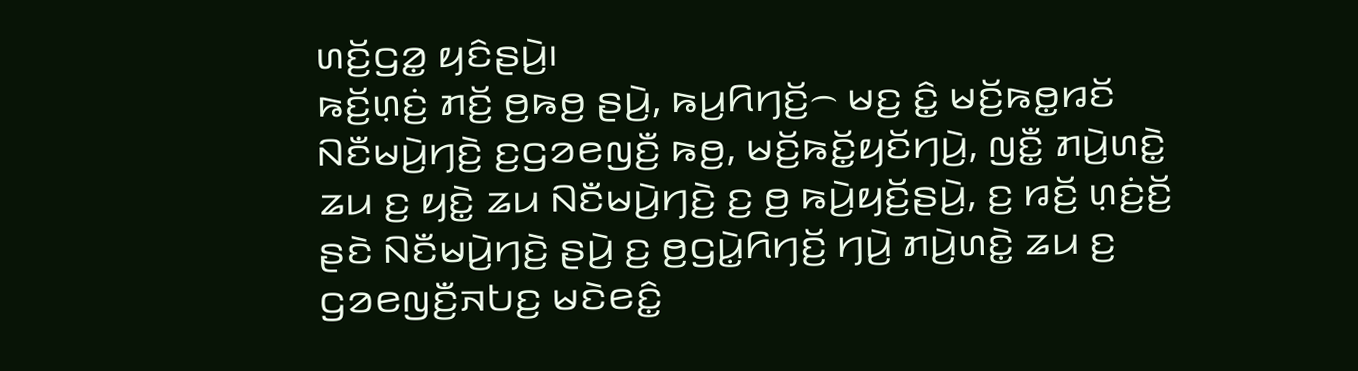ꤛꤢꤩ꤬ꤞꤤ꤭ ꤟꤢꤨꤔꤣꤧ꤬꤯
ꤒꤢꤩ꤬ꤛ꤫ꤢꤦ꤬ ꤊꤢꤩ꤬ ꤥ꤬ꤒꤥ꤬ ꤔꤣꤧ꤬, ꤒꤣ꤬ꤖꤚꤢꤩ꤬꤮ ꤗꤢ꤬ ꤢꤨ꤭ ꤗꤢꤩ꤬ꤒꤥ꤭ꤙꤢꤩ ꤡꤢꤪꤗꤣꤧ꤬ꤚꤢꤧ꤬ ꤢ꤬ꤞꤤꤕꤜꤢꤪ꤬ ꤒꤥ꤬, ꤗꤢꤩ꤬ꤒꤢꤩ꤭ꤟꤢꤩꤚꤣꤧ꤬, ꤜꤢꤪ꤭ ꤊꤣꤧ꤬ꤛꤢꤧ꤭ ꤘꤣ ꤢ꤬ ꤟꤢꤧ꤭ ꤘꤣ ꤡꤢꤪꤗꤣꤧ꤬ꤚꤢꤧ꤬ ꤢ꤬ ꤥ꤬ ꤒꤣꤧ꤬ꤟꤢꤩ꤬ꤔꤣꤧ꤬, ꤢ꤬ ꤙꤢꤩ꤬ ꤛ꤫ꤢꤦ꤬ꤢꤩ꤬ ꤔꤢꤧ ꤡꤢꤪꤗꤣꤧ꤬ꤚꤢꤧ꤬ ꤔꤣꤧ꤬ ꤢ꤬ ꤥ꤬ꤞꤣꤧ꤭ꤖꤚꤢꤩ꤬ ꤚꤣꤧ꤬ ꤊꤣꤧ꤬ꤛꤢꤧ꤭ ꤘꤣ ꤢ꤬ ꤞꤤꤕꤜꤢꤪ꤬ꤏꤝꤢ꤬ ꤗꤢꤧꤕꤢꤨ꤭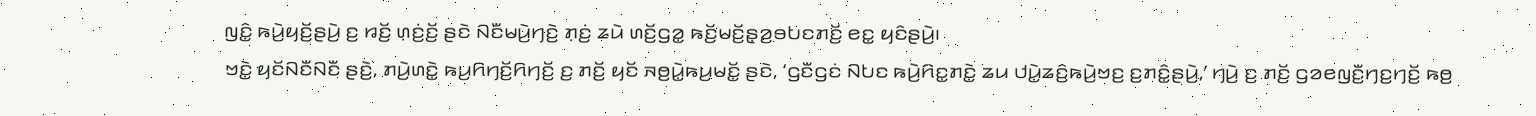ꤜꤢꤨ꤭ ꤒꤣꤧ꤬ꤟꤢꤩ꤬ꤔꤣꤧ꤬ ꤢ꤬ ꤙꤢꤩ꤬ ꤛ꤫ꤢꤦ꤬ꤢꤩ꤬ ꤔꤢꤧ ꤡꤢꤪꤗꤣꤧ꤬ꤚꤢꤧ꤬ ꤊ꤫ꤢꤦ꤬ ꤘꤣꤧ ꤛꤢꤩ꤬ꤞꤤ꤭ ꤒꤢꤩ꤬ꤗꤢꤩ꤬ꤔ꤫ꤤ꤬ꤋꤝꤢꤊꤢꤩ꤬ ꤕꤢ꤭ ꤟꤢꤨꤔꤣꤧ꤬꤯
ꤠꤢꤧ꤭ ꤟꤢꤩꤡꤢꤪꤡꤢꤪ ꤔꤢꤧ꤬, ꤊꤣꤧ꤬ꤛꤢꤧ꤭ ꤒꤣ꤬ꤖꤚꤢꤩ꤬ꤖꤚꤢꤩ꤬ ꤢ꤬ ꤊꤢꤩ꤬ ꤟꤢꤩ ꤏꤥ꤬ꤣꤧ꤭ꤒꤣ꤬ꤗꤢꤩ꤭ ꤔꤢꤧ, ‘ꤞꤢꤪꤞꤢꤦ ꤡꤝꤢ ꤒꤣꤧ꤬ꤖꤢ꤭ꤊꤢꤧ꤭ ꤘꤣ ꤓꤣꤧ꤭ꤘꤢꤨ꤬ꤒꤣꤧ꤬ꤠꤢ꤬ ꤢ꤬ꤊꤢꤨ꤭ꤔꤣꤧ꤬,’ ꤚꤣꤧ꤬ ꤢ꤬ ꤊꤢꤩ꤬ ꤞꤤꤕꤜꤢꤪ꤬ꤚꤢ꤬ꤚꤢꤩ꤬ ꤒꤥ꤬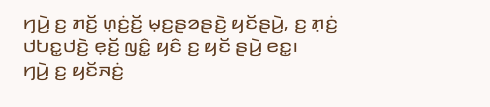ꤚꤣꤧ꤬ ꤢ꤬ ꤊꤢꤩ꤬ ꤛ꤫ꤢꤦ꤬ꤢꤩ꤬ ꤗ꤫ꤢ꤬ꤔꤤꤔꤢꤧ꤬ ꤟꤢꤩꤔꤣꤧ꤬, ꤢ꤬ ꤊ꤫ꤢꤦ꤬ ꤓꤝꤢ꤭ꤓꤢꤧ꤬ ꤕ꤫ꤢꤩ꤬ ꤜꤢꤨ꤭ ꤟꤢꤨ ꤢ꤬ ꤟꤢꤩ ꤔꤣꤧ꤬ ꤕꤢ꤭꤯
ꤚꤣꤧ꤬ ꤢ꤬ ꤟꤢꤩꤏꤢꤦ꤬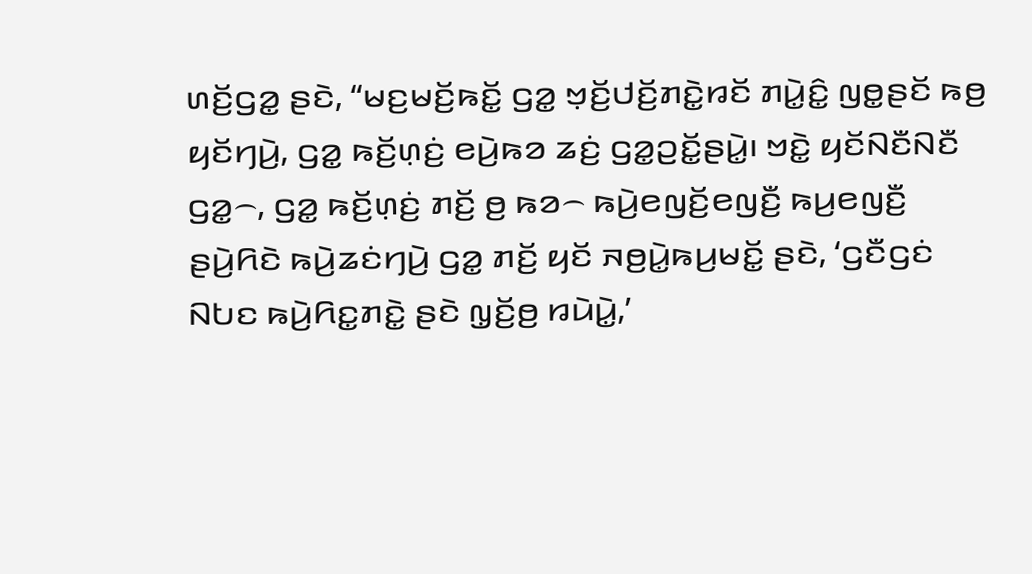ꤛꤢꤩ꤬ꤞꤤ꤭ ꤔꤢꤧ, “ꤗꤢ꤬ꤗꤢꤩ꤬ꤒꤢꤩ꤭ ꤞꤤ꤭ ꤠ꤫ꤢꤩ꤬ꤓꤢꤩ꤬ꤊꤢꤧ꤭ꤙꤢꤩ ꤊꤣꤧ꤭ꤢꤨ꤭ ꤜꤥ꤭ꤔꤢꤩ ꤒꤥ꤬ ꤟꤢꤩꤚꤣꤧ꤬, ꤞꤤ꤭ ꤒꤢꤩ꤬ꤛ꤫ꤢꤦ꤬ ꤕꤣꤧ꤬ꤒꤤ ꤘꤢꤦ꤬ ꤞꤤ꤭ꤑꤢꤩ꤭ꤔꤣꤧ꤭꤯ ꤠꤢꤧ꤭ ꤟꤢꤩꤡꤢꤪꤡꤢꤪ ꤞꤤ꤭꤮, ꤞꤤ꤭ ꤒꤢꤩ꤬ꤛ꤫ꤢꤦ꤬ ꤊꤢꤩ꤬ ꤥ꤬ ꤒꤤ꤮ ꤒꤣꤧ꤬ꤕꤜꤢꤩ꤬ꤕꤜꤢꤪ꤬ ꤒꤣ꤬ꤕꤜꤢꤪ꤬ ꤔꤣꤧ꤬ꤖꤢꤧ ꤒꤣꤧ꤬ꤘꤢꤦꤚꤣꤧ꤬ ꤞꤤ꤭ ꤊꤢꤩ꤬ ꤟꤢꤩ ꤏꤥ꤬ꤣꤧ꤭ꤒꤣ꤬ꤗꤢꤩ꤭ ꤔꤢꤧ, ‘ꤞꤢꤪꤞꤢꤦ ꤡꤝꤢ ꤒꤣꤧ꤬ꤖꤢ꤭ꤊꤢꤧ꤭ ꤔꤢꤧ ꤜ꤫ꤢꤩ꤬ꤥ꤬ ꤙꤣꤧꤣꤧ꤭,’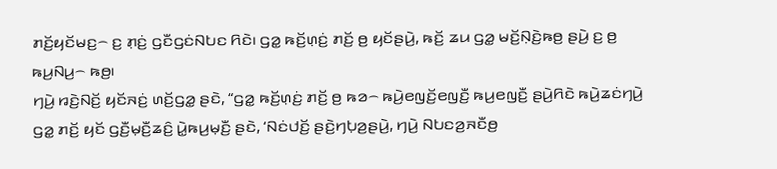ꤊꤢꤩ꤬ꤟꤢꤩꤗꤢ꤬꤮ ꤢ꤬ ꤊ꤫ꤢꤦ꤬ ꤞꤢꤪꤞꤢꤦꤡꤝꤢ ꤖꤢꤧ꤯ ꤞꤤ꤭ ꤒꤢꤩ꤬ꤛ꤫ꤢꤦ꤬ ꤊꤢꤩ꤬ ꤥ꤬ ꤟꤢꤩꤔꤣꤧ꤬, ꤒꤢꤩ꤬ ꤘꤣ ꤞꤤ꤭ ꤗꤢꤩ꤬ꤡ꤫ꤢꤧ꤬ꤒꤥ꤬ ꤔꤣꤧ꤬ ꤢ꤬ ꤥ꤬ ꤒꤣ꤬ꤡꤣ꤬꤮ ꤒꤥ꤬꤯
ꤚꤣꤧ꤬ ꤙꤢꤧ꤬ꤡꤢꤩ꤬ ꤟꤢꤩꤏꤢꤦ꤬ ꤛꤢꤩ꤬ꤞꤤ꤭ ꤔꤢꤧ, “ꤞꤤ꤭ ꤒꤢꤩ꤬ꤛ꤫ꤢꤦ꤬ ꤊꤢꤩ꤬ ꤥ꤬ ꤒꤤ꤮ ꤒꤣꤧ꤬ꤕꤜꤢꤩ꤬ꤕꤜꤢꤪ꤬ ꤒꤣ꤬ꤕꤜꤢꤪ꤬ ꤔꤣꤧ꤬ꤖꤢꤧ ꤒꤣꤧ꤬ꤘꤢꤦꤚꤣꤧ꤬ ꤞꤤ꤭ ꤊꤢꤩ꤬ ꤟꤢꤩ ꤞꤢꤪ꤬ꤗ꤫ꤢꤪ꤬ꤘꤢꤨ꤬ ꤣꤧ꤭ꤒꤣ꤬ꤗ꤫ꤢꤪ꤬ ꤔꤢꤧ, ‘ꤡꤢꤦꤓꤢꤩ꤬ ꤔꤢꤧ꤬ꤚꤝ꤫ꤤ꤬ꤔꤣꤧ꤬, ꤚꤣꤧ꤬ ꤡꤝꤢꤤ꤬ꤏꤢꤪꤥ꤬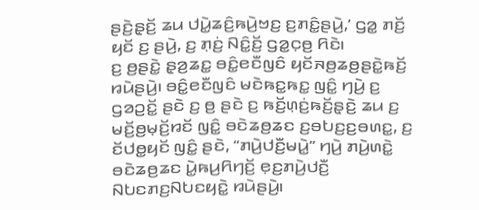ꤔꤢꤧ꤬ꤔ꤫ꤢꤩ꤬ ꤘꤣ ꤓꤣꤧ꤭ꤘꤢꤨ꤬ꤒꤣꤧ꤬ꤠꤢ꤬ ꤢ꤬ꤊꤢꤨ꤭ꤔꤣꤧ꤬,’ ꤞꤤ꤭ ꤊꤢꤩ꤬ ꤟꤢꤩ ꤢ꤬ ꤔꤣꤧ꤬, ꤢ꤬ ꤊ꤫ꤢꤦ꤬ ꤡꤢꤨ꤭ꤢꤩ꤬ ꤞꤤ꤭ꤍ꤫ꤥ꤬ ꤖꤢꤧ꤯
ꤢ꤬ ꤥ꤬ꤔꤢꤧ꤭ ꤔ꤫ꤤ꤬ꤘꤢ꤭ ꤋꤢꤨ꤭ꤕꤢꤪꤜꤢꤨ ꤟꤢꤩꤏꤥ꤬ꤘꤥ꤬ꤔꤢꤧ꤭ꤒꤢꤩ꤬ ꤙꤣꤧꤔꤣꤧ꤬꤯ ꤋꤢꤨ꤭ꤕꤢꤪꤜꤢꤨ ꤗꤢꤧꤒꤢ꤭ꤒꤢ꤭ ꤜꤢꤨ꤭ ꤚꤣꤧ꤬ ꤢ꤬ ꤞꤤꤑꤢꤩ꤭ ꤔꤢꤧ ꤢ꤬ ꤥ꤬ ꤔꤢꤧ ꤢ꤬ ꤒꤢꤩ꤬ꤛ꤫ꤢꤦ꤬ꤒꤢꤩ꤬ꤔ꤫ꤢꤧ꤬ ꤘꤣ ꤢ꤬ ꤗꤢꤩ꤬ꤥ꤬ꤗ꤫ꤢꤩ꤬ꤙꤢꤩ ꤜꤢꤨ꤭ ꤋꤢꤧꤘꤥ꤬ꤘꤢ ꤢ꤬ꤋꤝꤢ꤬ꤢ꤬ꤋꤛꤢ꤭, ꤢ꤬ ꤢꤩꤓꤥ꤭ꤟꤢꤩ ꤜꤢꤨ꤭ ꤔꤢꤧ, “ꤊꤣꤧ꤬ꤓꤢꤪ꤬ꤗꤣꤧ꤭” ꤚꤣꤧ꤬ ꤊꤣꤧ꤬ꤛꤢꤧ꤭ ꤋꤢꤧꤘꤥ꤬ꤘꤢ ꤣꤧ꤭ꤒꤣ꤬ꤖꤚꤢꤩ꤬ ꤕ꤫ꤢ꤬ꤊꤣꤧ꤬ꤓꤢꤪ꤬ ꤡꤝꤢꤊꤢ꤬ꤡꤝꤢꤟꤢꤧ꤭ ꤙꤣꤧꤔꤣꤧ꤬꤯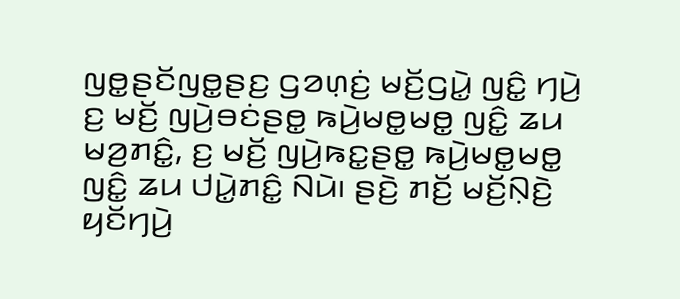ꤜꤥ꤭ꤔꤢꤩꤜꤥ꤭ꤔꤢ꤬ ꤞꤤꤛ꤫ꤢꤦ꤬ ꤗꤢꤩ꤬ꤞꤣꤧ꤭ ꤜꤢꤨ꤭ ꤚꤣꤧ꤬ ꤢ꤬ ꤗꤢꤩ꤬ ꤜꤣꤧ꤬ꤋꤢꤦꤔꤥ꤭ ꤒꤣꤧ꤬ꤗꤥ꤭ꤗꤥ꤭ ꤜꤢꤨ꤭ ꤘꤣ ꤗꤤ꤬ꤊꤢꤨ꤭, ꤢ꤬ ꤗꤢꤩ꤬ ꤜꤣꤧ꤬ꤒꤢ꤭ꤔꤥ꤭ ꤒꤣꤧ꤬ꤗꤥ꤭ꤗꤥ꤭ ꤜꤢꤨ꤭ ꤘꤣ ꤓꤣꤧ꤭ꤊꤢꤨ꤭ ꤡꤣꤧ꤯ ꤔꤢꤧ꤬ ꤊꤢꤩ꤬ ꤗꤢꤩ꤬ꤡ꤫ꤢꤧ꤬ ꤟꤢꤩꤚꤣꤧ꤬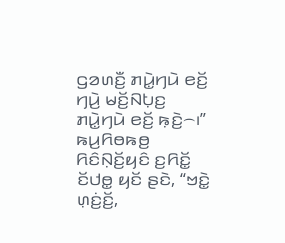ꤞꤤꤛꤢꤪ꤬ ꤊꤣꤧ꤭ꤚꤣꤧ ꤕꤢꤩ꤬ ꤚꤣꤧ꤬ ꤗꤢꤩ꤬ꤡꤝ꤫ꤢ꤬ ꤊꤣꤧ꤭ꤚꤣꤧ ꤕꤢꤩ꤬ ꤒ꤫ꤢꤧ꤬꤮꤯”
ꤒꤣ꤬ꤖꤥꤒꤥ꤬ ꤖꤢꤨꤡ꤫ꤢꤩ꤬ꤟꤢꤨ ꤢ꤬ꤖꤢꤩ꤭ ꤢꤩꤓꤥ꤭ ꤟꤢꤩ ꤔꤢꤧ, “ꤠꤢꤧ꤭ ꤛ꤫ꤢꤦ꤬ꤢꤩ꤬,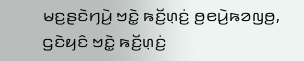ꤗꤢ꤬ꤔꤢꤧꤚꤣꤧ꤬ ꤠꤢꤧ꤭ ꤒꤢꤩ꤬ꤛ꤫ꤢꤦ꤬ ꤥ꤬ꤕꤣꤧ꤬ꤒꤤꤜꤥ꤬, ꤞꤢꤧꤟꤢꤨ ꤠꤢꤧ꤭ ꤒꤢꤩ꤬ꤛ꤫ꤢꤦ꤬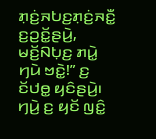ꤊ꤫ꤢꤦ꤬ꤏꤝꤢ꤬ꤊ꤫ꤢꤦ꤬ꤏꤢꤪ꤭ ꤢ꤬ꤑꤢꤩ꤭ꤔꤣꤧ꤬, ꤗꤢꤩ꤬ꤡꤝ꤫ꤢ꤬ ꤊꤣꤧ꤭ ꤚꤣꤧ ꤠꤢꤧ꤭!” ꤢ꤬ ꤢꤩꤓꤥ꤭ ꤟꤢꤨꤔꤣꤧ꤬꤯
ꤚꤣꤧ꤬ ꤢ꤬ ꤟꤢꤩ ꤜꤢꤨ꤭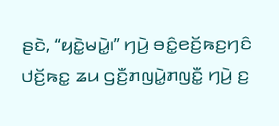ꤔꤢꤧ, “ꤟꤢꤧ꤭ꤗꤣꤧ꤭꤯” ꤚꤣꤧ꤬ ꤋꤢꤨ꤭ꤕꤢꤩ꤬ꤒꤢ꤬ꤚꤢꤨ ꤓꤢꤩ꤬ꤒꤢ꤭ ꤘꤣ ꤞꤢꤪ꤬ꤊꤜꤣꤧ꤭ꤊꤜꤢꤪ꤭ ꤚꤣꤧ꤬ ꤢ꤬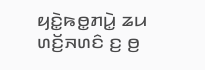ꤟꤢꤧ꤭ꤒꤥ꤭ꤊꤣꤧ꤭ ꤘꤣ ꤛꤢꤩ꤬ꤏꤛꤢꤨ ꤢ꤬ ꤥ꤬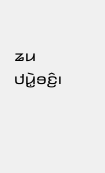ꤘꤣ ꤓꤣꤧ꤭ꤋꤢꤨ꤬꤯